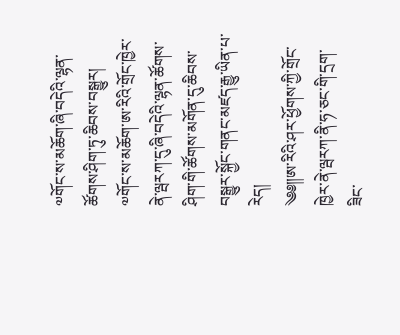༧གོང་ས་མཆོག་ཞི་བདེའི་ལྷན་ཚོགས་ཤིག་ཏུ་ཆིབས་བསྒྱུར།
༧གོང་ས་མཆོག་ཨ་རིའི་གྲོང་ཁྱེར་ནེ་ལྦརཀ་དུ་ཞི་བདེའི་ལྷན་ཚོགས་ཤིག་གི་ཚོགས་མགོན་དུ་ཆིབས་བསྒྱུར་སྐྱོང་གནང་མཛད་རྒྱུ་ཡིན་པ་རེད།
༄༅༎ཨ་རིའི་ཤར་ཕྱོགས་ཀྱི་གྲོང་ཁྱེར་ནེ་ལྦརཀ་ནི་ཧ་ཅང་གི་དྲག་ཟིང་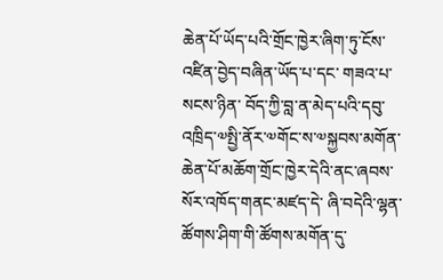ཆེན་པོ་ཡོད་པའི་གྲོང་ཁྱེར་ཞིག་ཏུ་ངོས་འཛིན་བྱེད་བཞིན་ཡོད་པ་དང་ གཟའ་པ་སངས་ཉིན་ བོད་ཀྱི་བླ་ན་མེད་པའི་དབུ་འཁྲིད་༧སྤྱི་ནོར་༧གོང་ས་༧སྐྱབས་མགོན་ཆེན་པོ་མཆོག་གྲོང་ཁྱེར་དེའི་ནང་ཞབས་སོར་འཁོད་གནང་མཛད་དེ་ ཞི་བདེའི་ལྷན་ཚོགས་ཤིག་གི་ཚོགས་མགོན་དུ་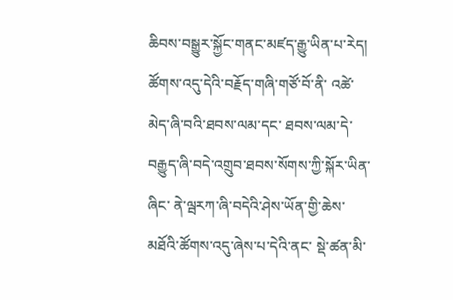ཆིབས་བསྒྱུར་སྐྱོང་གནང་མཛད་རྒྱུ་ཡིན་པ་རེད།
ཚོགས་འདུ་དེའི་བརྗོད་གཞི་གཙོ་བོ་ནི་ འཚེ་མེད་ཞི་བའི་ཐབས་ལམ་དང་ ཐབས་ལམ་དེ་བརྒྱུད་ཞི་བདེ་འགྲུབ་ཐབས་སོགས་ཀྱི་སྐོར་ཡིན་ཞིང་ ནེ་ལྦརཀ་ཞི་བདེའི་ཤེས་ཡོན་གྱི་ཆེས་མཐོའི་ཚོགས་འདུ་ཞེས་པ་དེའི་ནང་ སྡེ་ཚན་མི་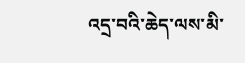འདྲ་བའི་ཆེད་ལས་མི་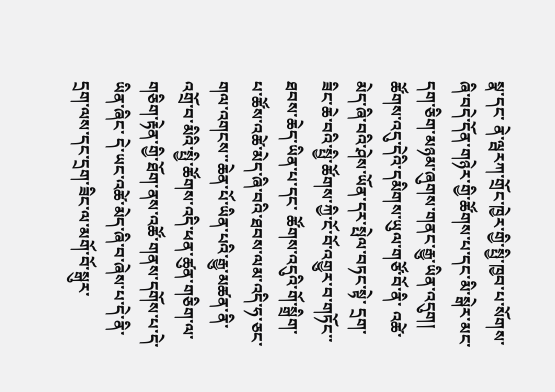སྣ་དང་ ནེ་ལྦརཀ་གྲོང་ཁྱེར་གྱི་སྤྱི་ཁྱབ་པ་སོགས་ཞི་བདེ་དོན་གཉེར་གྱི་ཚོགས་པ་དང་མི་སྒེར་མང་དག་ཅིག་མཉམ་ཞུགས་གནང་རྒྱུ་ཡིན་འདུག།
ཚོགས་འདུ་དེའི་དམིགས་ཡུལ་གཙོ་བོ་ནི་ འཚེ་མེད་ཞི་བའི་ཤེས་ཡོན་དར་སྤེལ་བཏང་སྟེ་ དྲག་ཟིང་ཆེ་བའི་སྤྱི་ཚོགས་ཀྱི་ངོ་བོ་འགྱུར་བ་གཏོང་་ཐབས་ཆེད་ཡིན་པ་དང་ ཚོགས་འདུའི་གོ་སྒྲིག་པ་ཚོས་འཚེ་མེད་ཞི་བའི་ཐབས་ལམ་འདི་ཧ་ཅང་གལ་འགངས་་ཆེན་པོ་ཡིན་པའི་རྒྱུ་མཚན་ནི་འགྲོ་བ་མིའི་སྤྱི་ཚོགས་འདི་ཕན་ཚུན་གཅིག་ལ་གཅིག་རྟེན་གྱི་ཐོག་ནས་འཚོ་གནས་དགོས་པ་དེ་ཡིན་ཞིང་ དེ་ཡང་འཚེ་མེད་ཞི་བ་ཞེས་པ་དེ་ནི་ དྲག་ལས་དང་དྲག་ཟིང་ལ་མགོ་བོ་སྒུར་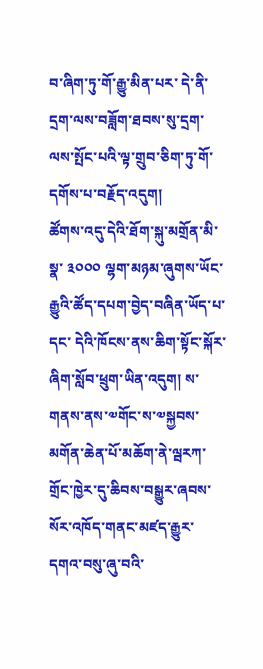བ་ཞིག་ཏུ་གོ་རྒྱུ་མིན་པར་ དེ་ནི་དྲག་ལས་བཟློག་ཐབས་སུ་དྲག་ལས་སྤོང་པའི་ལྟ་གྲུབ་ཅིག་ཏུ་གོ་དགོས་པ་བརྗོད་འདུག།
ཚོགས་འདུ་དེའི་ཐོག་སྐུ་མགྲོན་མི་སྣ་ ༣༠༠༠ ལྷག་མཉམ་ཞུགས་ཡོང་རྒྱུའི་ཚོད་དཔག་བྱེད་བཞིན་ཡོད་པ་དང་ དེའི་ཁོངས་ནས་ཆིག་སྟོང་སྐོར་ཞིག་སློབ་ཕྲུག་ཡིན་འདུག། ས་གནས་ནས་༧གོང་ས་༧སྐྱབས་མགོན་ཆེན་པོ་མཆོག་ནེ་ལྦརཀ་གྲོང་ཁྱེར་དུ་ཆིབས་བསྒྱུར་ཞབས་སོར་འཁོད་གནང་མཛད་རྒྱུར་དགའ་བསུ་ཞུ་བའི་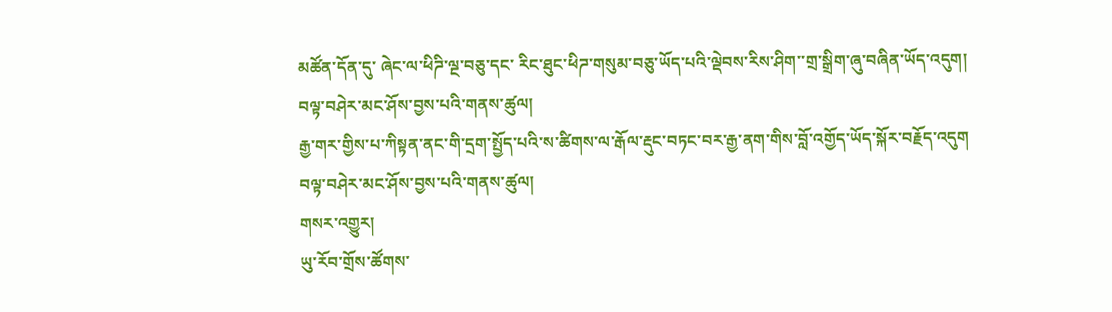མཚོན་དོན་དུ་ ཞེང་ལ་ཕིཌི་ལྔ་བཅུ་དང་ རིང་ཐུང་ཕིཌ་གསུམ་བཅུ་ཡོད་པའི་ལྡེབས་རིས་ཤིག་་གྲ་སྒྲིག་ཞུ་བཞིན་ཡོད་འདུག།
བལྟ་བཤེར་མང་ཤོས་བྱས་པའི་གནས་ཚུལ།
རྒྱ་གར་གྱིས་པ་ཀིསྟན་ནང་གི་དྲག་སྤྱོད་པའི་ས་ཚིགས་ལ་རྒོལ་རྡུང་བཏང་བར་རྒྱ་ནག་གིས་བློ་འགྱོད་ཡོད་སྐོར་བརྗོད་འདུག
བལྟ་བཤེར་མང་ཤོས་བྱས་པའི་གནས་ཚུལ།
གསར་འགྱུར།
ཡུ་རོབ་གྲོས་ཚོགས་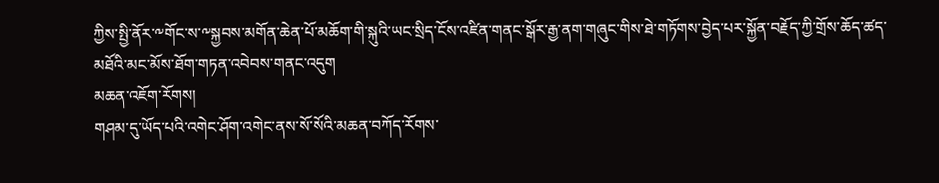ཀྱིས་སྤྱི་ནོར་༸གོང་ས་༸སྐྱབས་མགོན་ཆེན་པོ་མཆོག་གི་སྐུའི་ཡང་སྲིད་ངོས་འཛིན་གནང་སྒོར་རྒྱ་ནག་གཞུང་གིས་ཐེ་གཏོགས་བྱེད་པར་སྐྱོན་བརྗོད་ཀྱི་གྲོས་ཆོད་ཚད་མཐོའི་མང་མོས་ཐོག་གཏན་འབེབས་གནང་འདུག
མཆན་འཇོག་རོགས།
གཤམ་དུ་ཡོད་པའི་འགེང་ཤོག་འགེང་ནས་སོ་སོའི་མཆན་བཀོད་རོགས་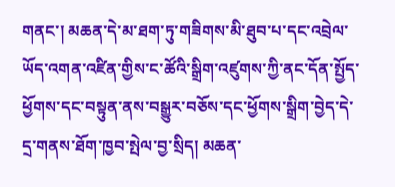གནང་། མཆན་དེ་མ་ཐག་ཏུ་གཟིགས་མི་ཐུབ་པ་དང་འབྲེལ་ཡོད་འགན་འཛིན་གྱིས་ང་ཚོའི་སྒྲིག་འཛུགས་ཀྱི་ནང་དོན་སྤྱོད་ཕྱོགས་དང་བསྟུན་ནས་བསྒྱུར་བཅོས་དང་ཕྱོགས་སྒྲིག་བྱེད་དེ་དྲ་གནས་ཐོག་ཁྱབ་སྤེལ་བྱ་སྲིད། མཆན་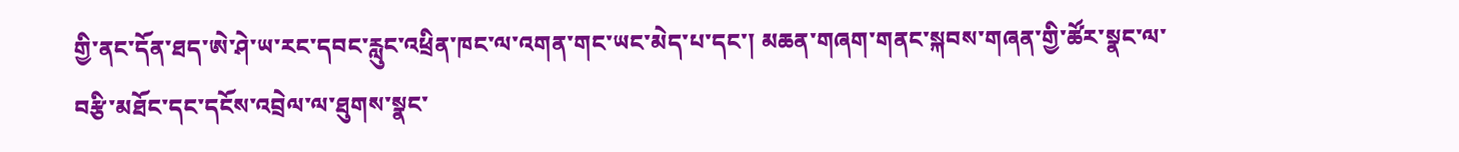གྱི་ནང་དོན་ཐད་ཨེ་ཤེ་ཡ་རང་དབང་རླུང་འཕྲིན་ཁང་ལ་འགན་གང་ཡང་མེད་པ་དང་། མཆན་གཞག་གནང་སྐབས་གཞན་གྱི་ཚོར་སྣང་ལ་བརྩི་མཐོང་དང་དངོས་འབྲེལ་ལ་ཐུགས་སྣང་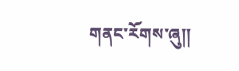གནང་རོགས་ཞུ༎